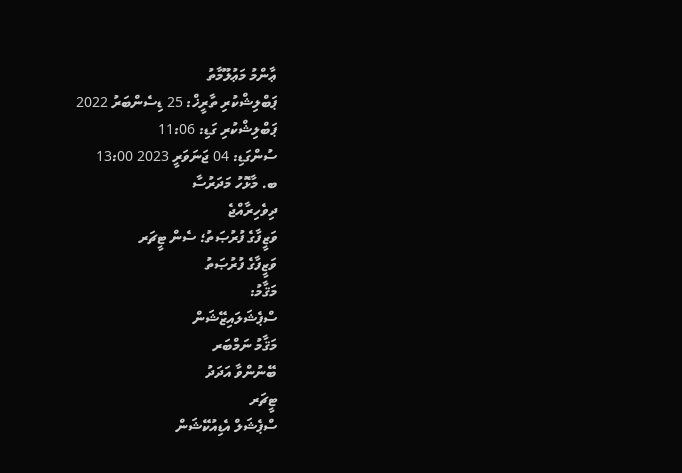ޢާންމު މަޢުލޫމާތު
ޕަބްލިޝްކުރި ތާރީޚް: 25 ޑިސެންބަރު 2022
ޕަބްލިޝްކުރި ގަޑި: 11:06
ސުންގަޑި: 04 ޖަނަވަރީ 2023 13:00
ބ. މާޅޮހު މަދަރުސާ
ދިވެހިރާއްޖެ
ވަޒީފާގެ ފުރުޞަތު؛ ސެން ޓީޗަރ
ވަޒީފާގެ ފުރުޞަތު
މަޤާމު:
ސްޕެޝަލައިޒޭޝަން
މަޤާމު ނަމްބަރ
ބޭނުންވާ އަދަދު
ޓީޗަރ
ސްޕެޝަލް އެޑިއުކޭޝަން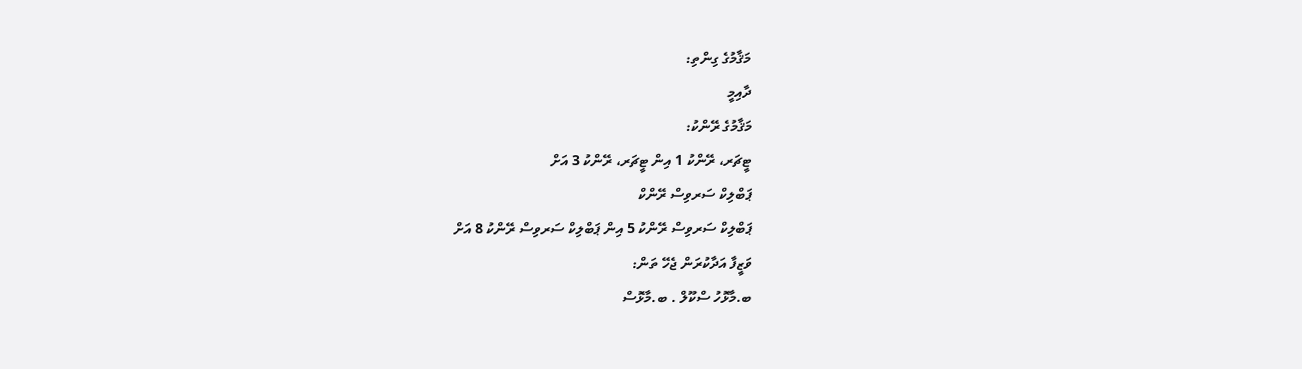މަޤާމުގެ ގިންތި:
ދާއިމީ
މަޤާމުގެ ރޭންކު:
ޓީޗަރ، ރޭންކު 1 އިން ޓީޗަރ، ރޭންކު 3 އަށް
ޕަބްލިކް ސަރވިސް ރޭންކް
ޕަބްލިކް ސަރވިސް ރޭންކު 5 އިން ޕަބްލިކް ސަރވިސް ރޭންކު 8 އަށް
ވަޒީފާ އަދާކުރަން ޖެހޭ ތަން:
ބ.މާޅޮހު ސްކޫލް . ބ.މާޅޮސް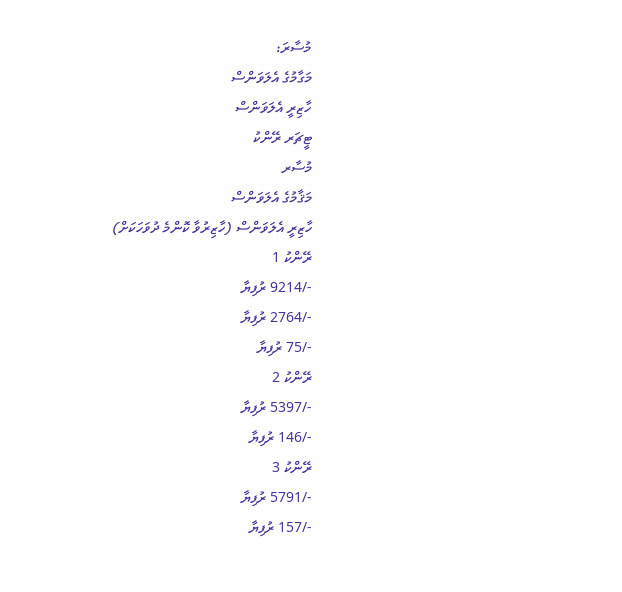މުސާރަ:
މަގާމުގެ އެލަވަންސް
ހާޒިރީ އެލަވަންސް
ޓީޗަރ ރޭންކު
މުސާރ
މަޤާމުގެ އެލަވަންސް
ހާޒިރީ އެލަވަންސް (ހާޒިރުވާ ކޮންމެ ދުވަހަކަށް)
ރޭންކު 1
-/9214 ރުފިޔާ
-/2764 ރުފިޔާ
-/75 ރުފިޔާ
ރޭންކު 2
-/5397 ރުފިޔާ
-/146 ރުފިޔާ
ރޭންކު 3
-/5791 ރުފިޔާ
-/157 ރުފިޔާ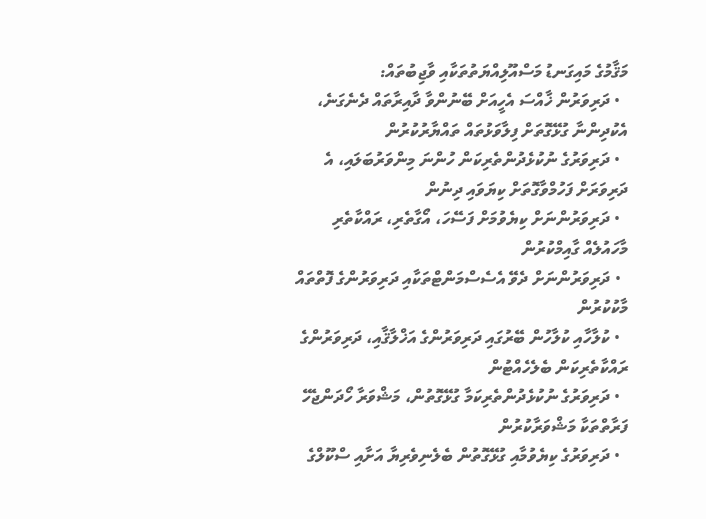މަޤާމުގެ މައިގަނޑު މަސްއޫލިއްޔަތުތަކާއި ވާޖިބުތައް:
  • ދަރިވަރުން ޚާއްސަ އެހީއަށް ބޭނުންވާ ދާއިރާތައް ދެނެގަނެ، އެކުދިންނާ ގުޅޭގޮތަށް ފިލާވަޅުތައް ތައްޔާރުކުރުން
  • ދަރިވަރުގެ ނުކުޅެދުންތެރިކަން ހުންނަ މިންވަރުބަލައި، އެ ދަރިވަރަށް ފަހުމްވާގޮތަށް ކިޔަވައި ދިނުން
  • ދަރިވަރުންނަށް ކިޔެވުމަށް ފަސޭހަ، އޯގާތެރި، ރައްކާތެރި މާހައުލެއް ގާއިމްކުރުން
  • ދަރިވަރުންނަށް ދެވޭ އެސެސްމަންޓްތަކާއި ދަރިވަރުންގެ ފޮތްތައް މާކުކުރުން
  • ކުލާހާއި ކުލާހުން ބޭރުގައި ދަރިވަރުންގެ އަޚްލާޤާއި، ދަރިވަރުންގެ ރައްކާތެރިކަން ބެލެހެއްޓުން
  • ދަރިވަރުގެ ނުކުޅެދުންތެރިކަމާ ގުޅޭގޮތުން، މަޝްވަރާ ހޯދަންޖެހޭ ފަރާތްތަކާ މަޝްވަރާކުރުން
  • ދަރިވަރުގެ ކިޔެވުމާއި ގުޅޭގޮތުން ބެލެނިވެރިޔާ އަށާއި ސްކޫލްގެ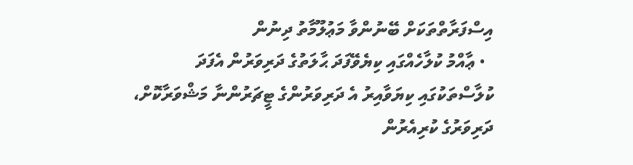އިސްފަރާތްތަކަށް ބޭނުންވާ މަޢުލޫމާތު ދިނުން
  • ޢާއްމު ކުލާހެއްގައި ކިޔެވޭފަދަ ޙާލަތުގެ ދަރިވަރުން އެފަދަ ކުލާސްތަކުގައި ކިޔަވާއިރު އެ ދަރިވަރުންގެ ޓީޗަރުންނާ މަޝްވަރާކޮށް، ދަރިވަރުގެ ކުރިއެރުން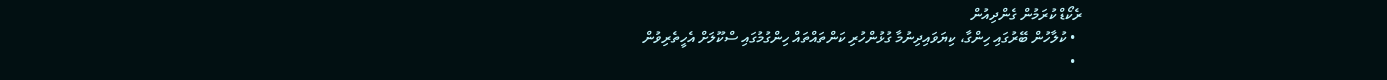ރެކޯޑް ކުރަމުން ގެންދިއުން
  • ކުލާހުން ބޭރުގައި ހިންގާ، ކިޔަވައިދިނުމާ ގުޅުންހުރި ކަންތައްތައް ހިންގުމުގައި ސްކޫލަށް އެހީތެރިވުން
  •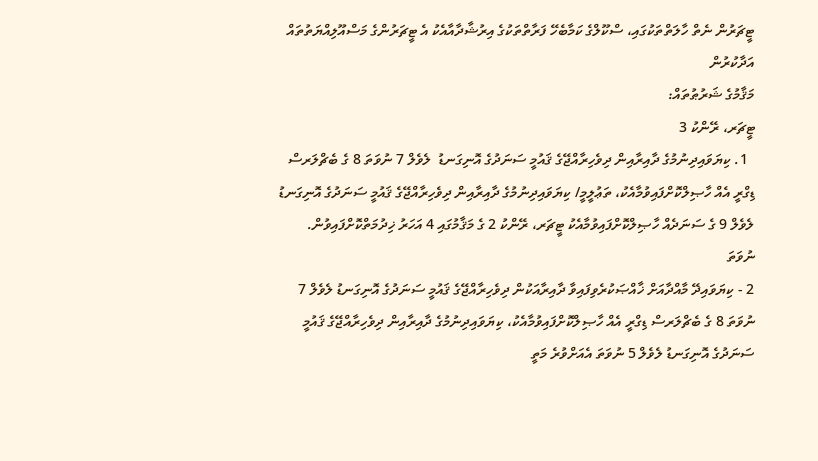ޓީޗަރުން ނެތް ހާލަތްތަކުގައި، ސްކޫލްގެ ކަމާބެހޭ ފަރާތްތަކުގެ އިރުޝާދާއާއެކު އެ ޓީޗަރުންގެ މަސްއޫލިއްޔަތުތައް އަދާކުރުން
މަޤާމުގެ ޝަރުޠުތައް:
ޓީޗަރ، ރޭންކު 3
  1. ކިޔަވައިދިނުމުގެ ދާއިރާއިން ދިވެހިރާއްޖޭގެ ޤައުމީ ސަނަދުގެ އޮނިގަނޑު  ލެވެލް 7 ނުވަތަ 8 ގެ ބެޗްލަރސް ޑިގްރީ އެއް ހާޞިލްކޮށްފައިވުމާއެކު، ތަޢުލީމީ/ ކިޔަވައިދިނުމުގެ ދާއިރާއިން ދިވެހިރާއްޖޭގެ ޤައުމީ ސަނަދުގެ އޮނިގަނޑު ލެވެލް 9 ގެ ސަނަދެއް ހާޞިލްކޮށްފައިވުމާއެކު ޓީޗަރ، ރޭންކު 2 ގެ މަޤާމުގައި 4 އަހަރު ޚިދުމަތްކޮށްފައިވުން.
ނުވަތަ
2 - ކިޔަވައިދޭ މާއްދާއަށް ޚާއްޞަކުރެވިފައިވާ ދާއިރާއަކުން ދިވެހިރާއްޖޭގެ ޤައުމީ ސަނަދުގެ އޮނިގަނޑު ލެވެލް 7 ނުވަތަ 8 ގެ ބެޗްލަރސް ޑިގްރީ އެއް ހާޞިލްކޮށްފައިވުމާއެކު، ކިޔަވައިދިނުމުގެ ދާއިރާއިން ދިވެހިރާއްޖޭގެ ޤައުމީ ސަނަދުގެ އޮނިގަނޑު ލެވެލް 5 ނުވަތަ އެއަށްވުރެ މަތީ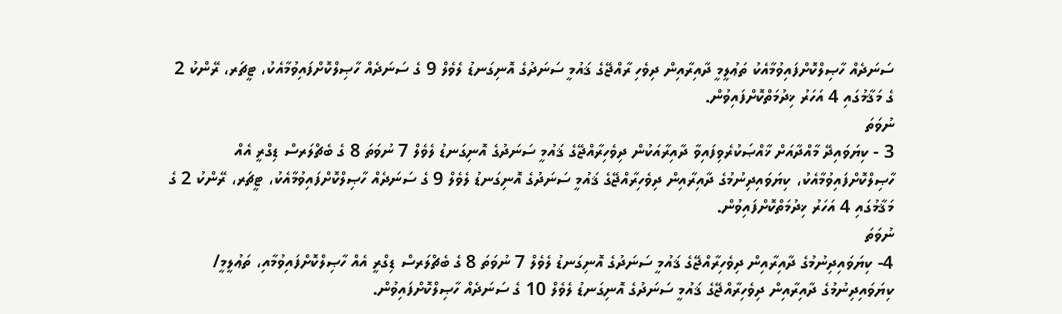ސަނަދެއް ހާޞިލްކޮށްފައިވުމާއެކު ތަޢުލީމީ ދާއިރާއިން ދިވެހި ރާއްޖޭގެ ޤައުމީ ސަނަދުގެ އޮނިގަނޑު ލެވެލް 9 ގެ ސަނަދެއް ހާޞިލްކޮށްފައިވުމާއެކު، ޓީޗަރ، ރޭންކު 2 ގެ މަޤާމުގައި 4 އަހަރު ޚިދުމަތްކޮށްފައިވުން.
ނުވަތަ
3 - ކިޔަވައިދޭ މާއްދާއަށް ޚާއްޞަކުރެވިފައިވާ ދާއިރާއަކުން ދިވެހިރާއްޖޭގެ ޤައުމީ ސަނަދުގެ އޮނިގަނޑު ލެވެލް 7 ނުވަތަ 8 ގެ ބެޗްލަރސް ޑިގްރީ އެއް ހާޞިލްކޮށްފައިވުމާއެކު، ކިޔަވައިދިނުމުގެ ދާއިރާއިން ދިވެހިރާއްޖޭގެ ޤައުމީ ސަނަދުގެ އޮނިގަނޑު ލެވެލް 9 ގެ ސަނަދެއް ހާޞިލްކޮށްފައިވުމާއެކު، ޓީޗަރ، ރޭންކު 2 ގެ މަޤާމުގައި 4 އަހަރު ޚިދުމަތްކޮށްފައިވުން.
ނުވަތަ
4- ކިޔަވައިދިނުމުގެ ދާއިރާއިން ދިވެހިރާއްޖޭގެ ޤައުމީ ސަނަދުގެ އޮނިގަނޑު ލެވެލް 7 ނުވަތަ 8 ގެ ބެޗްލަރސް ޑިގްރީ އެއް ހާޞިލްކޮށްފައިވުމާއި، ތަޢުލީމީ/ ކިޔަވައިދިނުމުގެ ދާއިރާއިން ދިވެހިރާއްޖޭގެ ޤައުމީ ސަނަދުގެ އޮނިގަނޑު ލެވެލް 10 ގެ ސަނަދެއް ހާޞިލްކޮށްފައިވުން.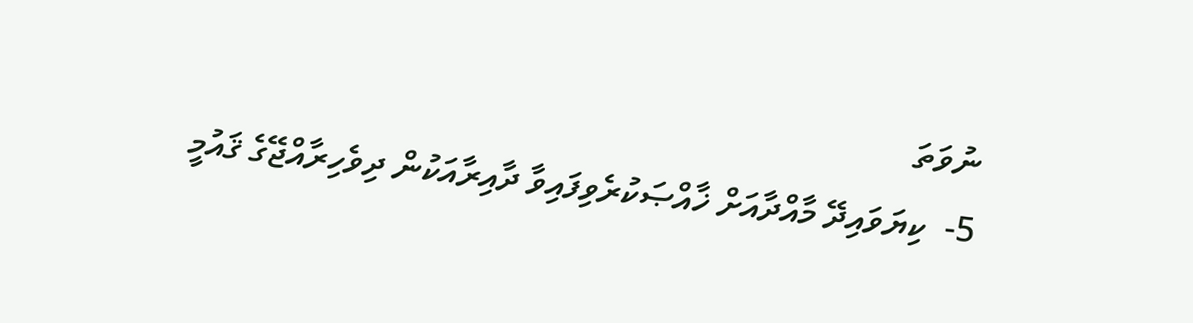ނުވަތަ
5-  ކިޔަވައިދޭ މާއްދާއަށް ޚާއްޞަކުރެވިފައިވާ ދާއިރާއަކުން ދިވެހިރާއްޖޭގެ ޤައުމީ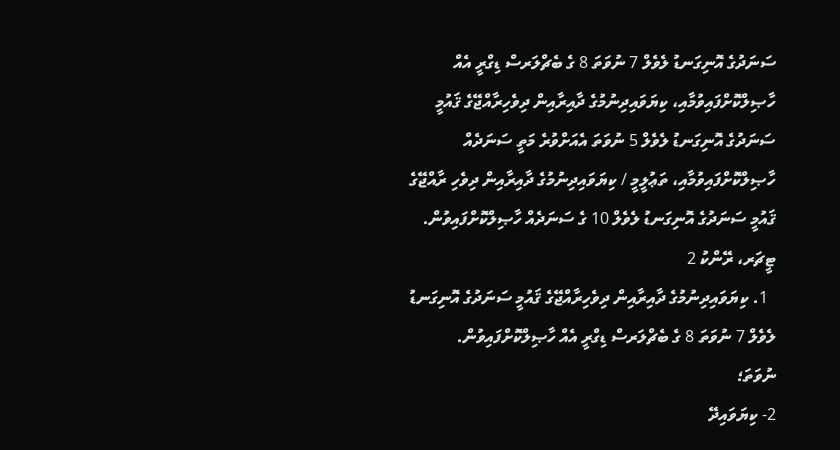ސަނަދުގެ އޮނިގަނޑު ލެވެލް 7 ނުވަތަ 8 ގެ ބެޗްލަރސް ޑިގްރީ އެއް ހާޞިލްކޮށްފައިވުމާއި، ކިޔަވައިދިނުމުގެ ދާއިރާއިން ދިވެހިރާއްޖޭގެ ޤައުމީ ސަނަދުގެ އޮނިގަނޑު ލެވެލް 5 ނުވަތަ އެއަށްވުރެ މަތީ ސަނަދެއް ހާޞިލްކޮށްފައިވުމާއި، ތަޢުލީމީ / ކިޔަވައިދިނުމުގެ ދާއިރާއިން ދިވެހި ރާއްޖޭގެ ޤައުމީ ސަނަދުގެ އޮނިގަނޑު ލެވެލް 10 ގެ ސަނަދެއް ހާޞިލްކޮށްފައިވުން.
ޓީޗަރ، ރޭންކު 2
  1. ކިޔަވައިދިނުމުގެ ދާއިރާއިން ދިވެހިރާއްޖޭގެ ޤައުމީ ސަނަދުގެ އޮނިގަނޑު  ލެވެލް 7 ނުވަތަ 8 ގެ ބެޗްލަރސް ޑިގްރީ އެއް ހާޞިލްކޮށްފައިވުން.
ނުވަތަ؛
2- ކިޔަވައިދޭ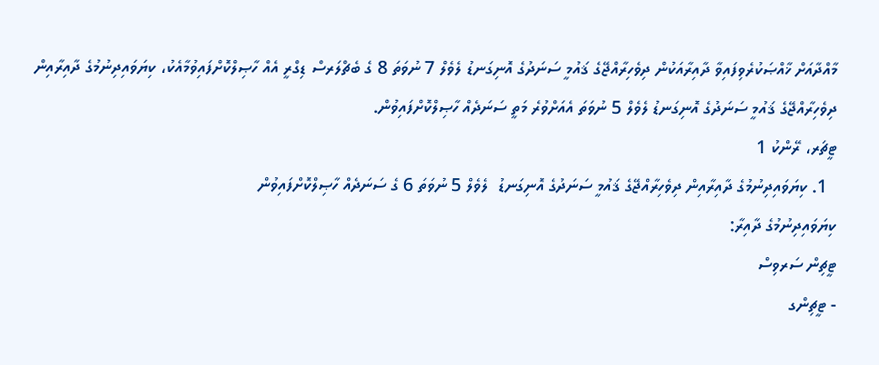މާއްދާއަށް ޚާއްޞަކުރެވިފައިވާ ދާއިރާއަކުން ދިވެހިރާއްޖޭގެ ޤައުމީ ސަނަދުގެ އޮނިގަނޑު ލެވެލް 7 ނުވަތަ 8 ގެ ބެޗްލަރސް ޑިގްރީ އެއް ހާޞިލްކޮށްފައިވުމާއެކު، ކިޔަވައިދިނުމުގެ ދާއިރާއިން ދިވެހިރާއްޖޭގެ ޤައުމީ ސަނަދުގެ އޮނިގަނޑު ލެވެލް 5 ނުވަތަ އެއަށްވުރެ މަތީ ސަނަދެއް ހާޞިލްކޮށްފައިވުން.
ޓީޗަރ، ރޭންކު 1
  1. ކިޔަވައިދިނުމުގެ ދާއިރާއިން ދިވެހިރާއްޖޭގެ ޤައުމީ ސަނަދުގެ އޮނިގަނޑު  ލެވެލް 5 ނުވަތަ 6 ގެ ސަނަދެއް ހާޞިލްކޮށްފައިވުން
ކިޔަވައިދިނުމުގެ ދާއިރާ:
ޓީޗިން ސަރވިސް
- ޓީޗިންގ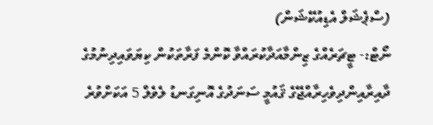(ސްޕެޝަލް އެޑިއުކޭޝަން)
ނޯޓް:- ޓީޗަރެއްގެ ޒިންމާއަދާކުރައްވާ ކޮންމެ ފަރާތަކުން ކިޔަވައިދިނުމުގެ ދާއިރާއިންދިވެހިރާއްޖޭގެ ޤައުމީ ސަނަދުގެ އޮނިގަނޑު ލެވެލް 5 އަކަށްވުރެ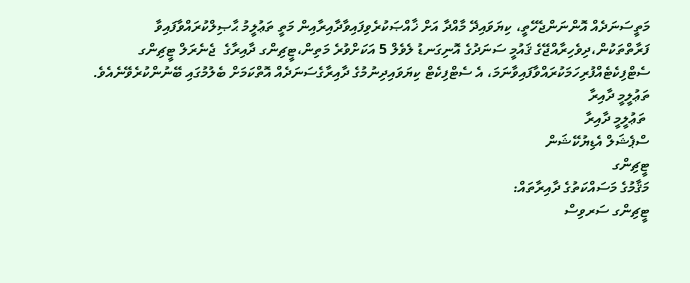މަތީސަނަދެއް އޮންނަންޖެހޭތީ، ކިޔަވައިދޭ މާއްދާ އަށް ޚާއްޞަކުރެވިފައިވާދާއިރާއިން މަތީ ތަޢުލީމު ޙާޞިލްކުރައްވާފައިވާ ފަރާތްތަކުން،ދިވެހިރާއްޖޭގެ ޤައުމީ ސަނަދުގެ އޮނިގަނޑު ލެވެލް 5 އަކަށްވުރެ މަތިން،ޓީޗިންގ ދާއިރާގެ  ޖެނެރަލް ޓީޗިންގ ސެޓްފިކެޓެއްފުރިހަމަކުރައްވާފައިވާނަމަ، އެ ސެޓްފިކެޓް ކިޔަވައިދިނުމުގެ ދާއިރާގެސަނަދެއް އޮތްކަމަށް ބެލުމުގައި ބޭނުންކުރެވޭނެއެވެ.
ތަޢުލީމީ ދާއިރާ
 ތަޢުލީމީ ދާއިރާ
ސްޕެޝަލް އެޑިޔުކޭޝަން
ޓީޗިންގ
މަޤާމުގެ މަސައްކަތުގެ ދާއިރާތައް:
ޓީޗިންގ ސަރވިސް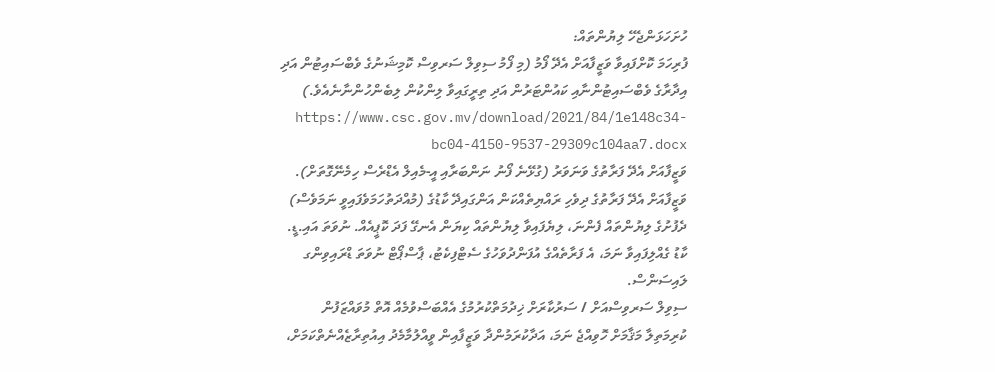ހުށަހަޅަންޖެހޭ ލިޔުންތައް:
ފުރިހަމަ ކޮށްފައިވާ ވަޒީފާއަށް އެދޭ ފޯމު (މި ފޯމު ސިވިލް ސަރވިސް ކޮމިޝަނުގެ ވެބްސައިޓުން އަދި އިދާރާގެ ވެބްސައިޓުންނާއި ކައުންޓަރުން އަދި ތިރީގައިވާ ލިންކުން ލިބެންހުންނާނެއެވެ.)  https://www.csc.gov.mv/download/2021/84/1e148c34-bc04-4150-9537-29309c104aa7.docx
ވަޒީފާއަށް އެދޭ ފަރާތުގެ ވަނަވަރު (ގުޅޭނެ ފޯނު ނަންބަރާއި އީ-މެއިލް އެޑްރެސް ހިމެނޭގޮތަށް).
ވަޒީފާއަށް އެދޭ ފަރާތުގެ ދިވެހި ރައްޔިތެއްކަން އަންގައިދޭ ކާޑުގެ (މުއްދަތުހަމަވެފައިވީ ނަމަވެސް) ދެފުށުގެ ލިޔުންތައް ފެންނަ، ލިޔެފައިވާ ލިޔުންތައް ކިޔަން އެނގޭ ފަދަ ކޮޕީއެއް. ނުވަތަ އައި.ޑީ. ކާޑު ގެއްލިފައިވާ ނަމަ، އެ ފަރާތެއްގެ އުފަންދުވަހުގެ ސެޓްފިކެޓު، ޕާސްޕޯޓް ނުވަތަ ޑްރައިވިންގ ލައިސަންސް.
ސިވިލް ސަރވިސްއަށް / ސަރުކާރަށް ޚިދުމަތްކުރުމުގެ އެއްބަސްވުމެއް އޮތް މުވައްޒަފުން ކުރިމަތިލާ މަޤާމަށް ހޮވިއްޖެ ނަމަ، އަދާކުރަމުންދާ ވަޒީފާއިން ވީއްލުމާމެދު އިއުތިރާޒެއްނެތްކަމަށް،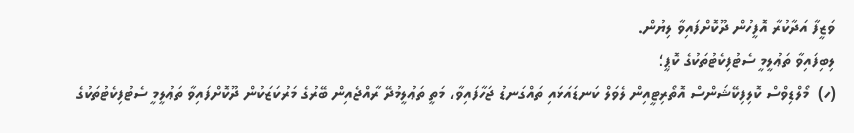ވަޒީފާ އަދާކުރާ އޮފީހުން ދޫކޮށްފައިވާ ލިޔުން.
ލިބިފައިވާ ތަޢުލީމީ ސެޓުފިކެޓުތަކުގެ ކޮޕީ؛
(ހ)  މޯލްޑިވްސް ކޮލިފިކޭޝަންސް އޮތޯރިޓީއިން ލެވަލް ކަނޑައަޅައި ތައްގަނޑު ޖަހާފައިވާ، މަތީ ތަޢުލީމުދޭ ރާއްޖެއިން ބޭރުގެ މަރުކަޒަކުން ދޫކޮށްފައިވާ ތަޢުލީމީ ސެޓުފިކެޓުތަކުގެ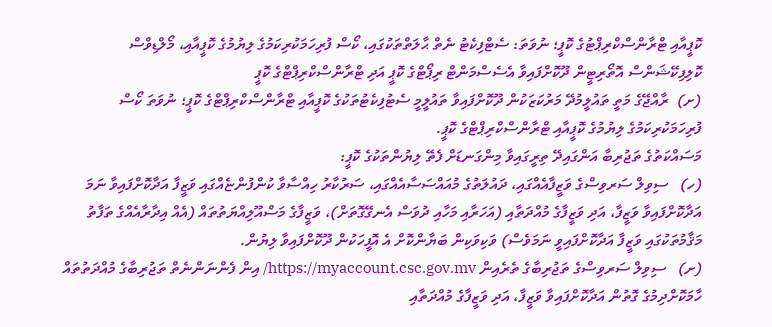ކޮޕީއާއި ޓްރާންސްކްރިޕްޓުގެ ކޮޕީ؛ ނުވަތަ: ސެޓްފިކެޓު ނެތް ޙާލަތްތަކުގައި، ކޯސް ފުރިހަމަކުރިކަމުގެ ލިޔުމުގެ ކޮޕީއާއި، މޯލްޑިވްސް ކޮލިފިކޭޝަންސް އޮތޯރިޓީން ދޫކޮށްފައިވާ އެސެސްމަންޓް ރިޕޯޓްގެ ކޮޕީ އަދި ޓްރާންސްކްރިޕްޓްގެ ކޮޕީ
(ށ)  ރާއްޖޭގެ މަތީ ތައުލީމުދޭ މަރުކަޒަކުން ދޫކޮށްފައިވާ ތައުލީމީ ސެޓުފިކެޓުތަކުގެ ކޮޕީއާއި ޓްރާންސްކްރިޕްޓްގެ ކޮޕީ؛ ނުވަތަ ކޯސް ފުރިހަމަކުރިކަމުގެ ލިޔުމުގެ ކޮޕީއާއި ޓްރާންސްކްރިޕްޓްގެ ކޮޕީ.
މަސައްކަތުގެ ތަޖުރިބާ އަންގައިދޭ ތިރީގައިވާ މިންގަނޑަށް ފެތޭ ލިޔުންތަކުގެ ކޮޕީ:
(ހ)   ސިވިލް ސަރވިސްގެ ވަޒީފާއެއްގައި، ދައުލަތުގެ މުއައްސަސާއެއްގައި، ސަރުކާރު ހިއްސާވާ ކުންފުންޏެއްގައި ވަޒީފާ އަދާކޮށްފައިވާ ނަމަ އަދާކޮށްފައިވާ ވަޒީފާ، އަދި ވަޒީފާގެ މުއްދަތާއި (އަހަރާއި މަހާއި ދުވަސް އެނގޭގޮތަށް)، ވަޒީފާގެ މަސްއޫލިއްޔަތުތައް (އެއް އިދާރާއެއްގެ ތަފާތު މަޤާމުތަކުގައި ވަޒީފާ އަދާކޮށްފައިވީ ނަމަވެސް) ވަކިވަކިން ބަޔާންކޮށް އެ އޮފީހަކުން ދޫކޮށްފައިވާ ލިޔުން.
(ށ)   ސިވިލް ސަރވިސްގެ ތަޖުރިބާގެ ތެރެއިން https://myaccount.csc.gov.mv/ އިން ފެންނަންނެތް ތަޖުރިބާގެ މުއްދަތުތައް ހާމަކޮށްދިމުގެ ގޮތުން އަދާކޮށްފައިވާ ވަޒީފާ، އަދި ވަޒީފާގެ މުއްދަތާއި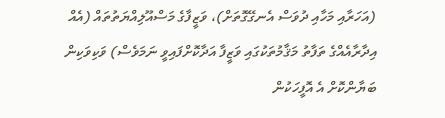(އަހަރާއި މަހާއި ދުވަސް އެނގޭގޮތަށް)، ވަޒީފާގެ މަސްއޫލިއްޔަތުތައް (އެއް އިދާރާއެއްގެ ތަފާތު މަޤާމުތަކުގައި ވަޒީފާ އަދާކޮށްފައިވީ ނަމަވެސް) ވަކިވަކިން ބަޔާންކޮށް އެ އޮފީހަކުން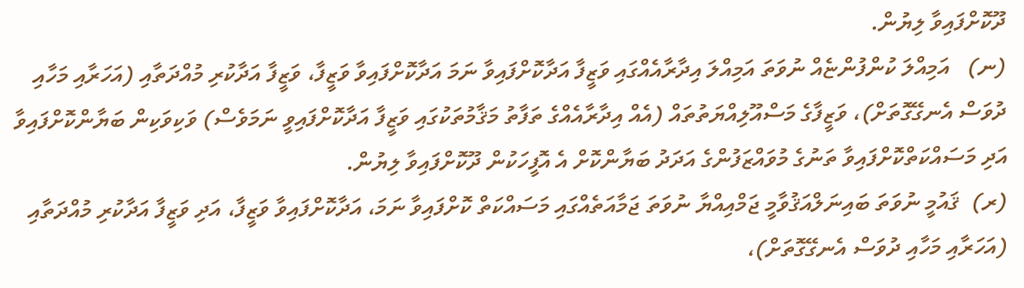ދޫކޮށްފައިވާ ލިޔުން.
(ނ)   އަމިއްލަ ކުންފުންޏެއް ނުވަތަ އަމިއްލަ އިދާރާއެއްގައި ވަޒީފާ އަދާކޮށްފައިވާ ނަމަ އަދާކޮށްފައިވާ ވަޒީފާ، ވަޒީފާ އަދާކުރި މުއްދަތާއި (އަހަރާއި މަހާއި ދުވަސް އެނގޭގޮތަށް)، ވަޒީފާގެ މަސްއޫލިއްޔަތުތައް (އެއް އިދާރާއެއްގެ ތަފާތު މަޤާމުތަކުގައި ވަޒީފާ އަދާކޮށްފައިވީ ނަމަވެސް) ވަކިވަކިން ބަޔާންކޮށްފައިވާ އަދި މަސައްކަތްކޮށްފައިވާ ތަނުގެ މުވައްޒަފުންގެ އަދަދު ބަޔާންކޮށް އެ އޮފީހަކުން ދޫކޮށްފައިވާ ލިޔުން.
(ރ)  ޤައުމީ ނުވަތަ ބައިނަލްއަޤުވާމީ ޖަމްއިއްޔާ ނުވަތަ ޖަމާއަތެއްގައި މަސައްކަތް ކޮށްފައިވާ ނަމަ، އަދާކޮށްފައިވާ ވަޒީފާ، އަދި ވަޒީފާ އަދާކުރި މުއްދަތާއި (އަހަރާއި މަހާއި ދުވަސް އެނގޭގޮތަށް)،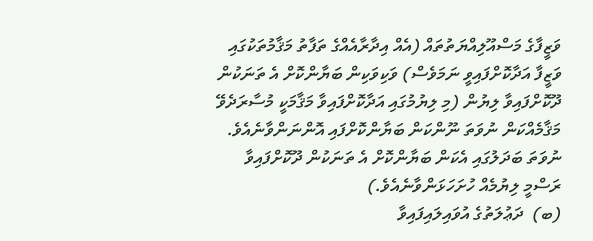ވަޒީފާގެ މަސްއޫލިއްޔަތުތައް (އެއް އިދާރާއެއްގެ ތަފާތު މަޤާމުތަކުގައި ވަޒީފާ އަދާކޮށްފައިވީ ނަމަވެސް) ވަކިވަކިން ބަޔާންކޮށް އެ ތަނަކުން ދޫކޮށްފައިވާ ލިޔުން (މި ލިޔުމުގައި އަދާކޮށްފައިވާ މަޤާމަކީ މުސާރަދެވޭ މަޤާމެއްކަން ނުވަތަ ނޫންކަން ބަޔާންކޮށްފައި އޮންނަންވާނެއެވެ. ނުވަތަ ބަދަލުގައި އެކަން ބަޔާންކޮށް އެ ތަނަކުން ދޫކޮށްފައިވާ ރަސްމީ ލިޔުމެއް ހުށަހަޅަންވާނެއެވެ.)
(ބ)  ދަޢުލަތުގެ އުވައިލައިފައިވާ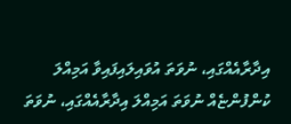އިދާރާއެއްގައި، ނުވަތަ އުވައިލައިފައިވާ އަމިއްލަ ކުންފުންޏެއް ނުވަތަ އަމިއްލަ އިދާރާއެއްގައި، ނުވަތަ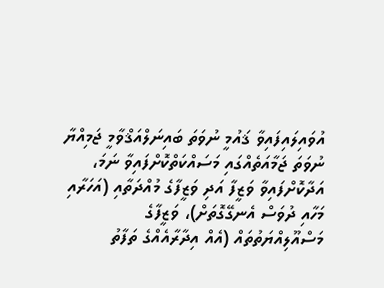އުވައިލައިފައިވާ ޤައުމީ ނުވަތަ ބައިނަލްއަޤްވާމީ ޖަމިއްޔާ ނުވަތަ ޖަމާއަތެއްގައި މަސައްކަތްކޮށްފައިވާ ނަމަ، އަދާކޮށްފައިވާ ވަޒީފާ އަދި ވަޒީފާގެ މުއްދަތާއި (އަހަރާއި މަހާއި ދުވަސް އެނގޭގޮތަށް)، ވަޒީފާގެ މަސްއޫލިއްޔަތުތައް (އެއް އިދާރާއެއްގެ ތަފާތު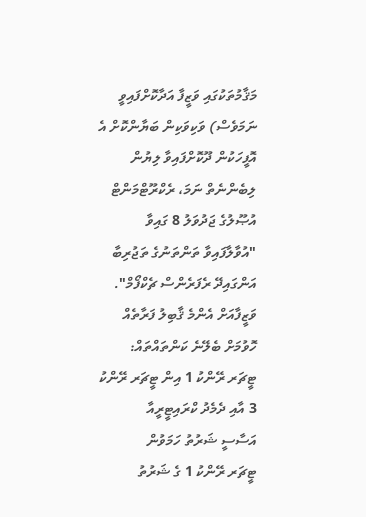މަޤާމުތަކުގައި ވަޒީފާ އަދާކޮށްފައިވީ ނަމަވެސް) ވަކިވަކިން ބަޔާންކޮށް އެ އޮފީހަކުން ދޫކޮށްފައިވާ ލިޔުން ލިބެންނެތް ނަމަ، ރެކްރޫޓްމަންޓް އުޞޫލުގެ ޖަދުވަލު 8 ގައިވާ "އުވާލާފައިވާ ތަންތަނުގެ ތަޖުރިބާ އަންގައިދޭ ރެފަރެންސް ޗެކްފޯމް".
ވަޒީފާއަށް އެންމެ ޤާބިލު ފަރާތެއް ހޮވުމަށް ބެލޭނެ ކަންތައްތައް:
ޓީޗަރ ރޭންކު 1 އިން ޓީޗަރ ރޭންކު 3 އާއި ދެމެދު ކްރައިޓީރީއާ
އަސާސީ ޝަރުތު ހަމަވުން
ޓީޗަރ ރޭންކު 1 ގެ ޝަރުތު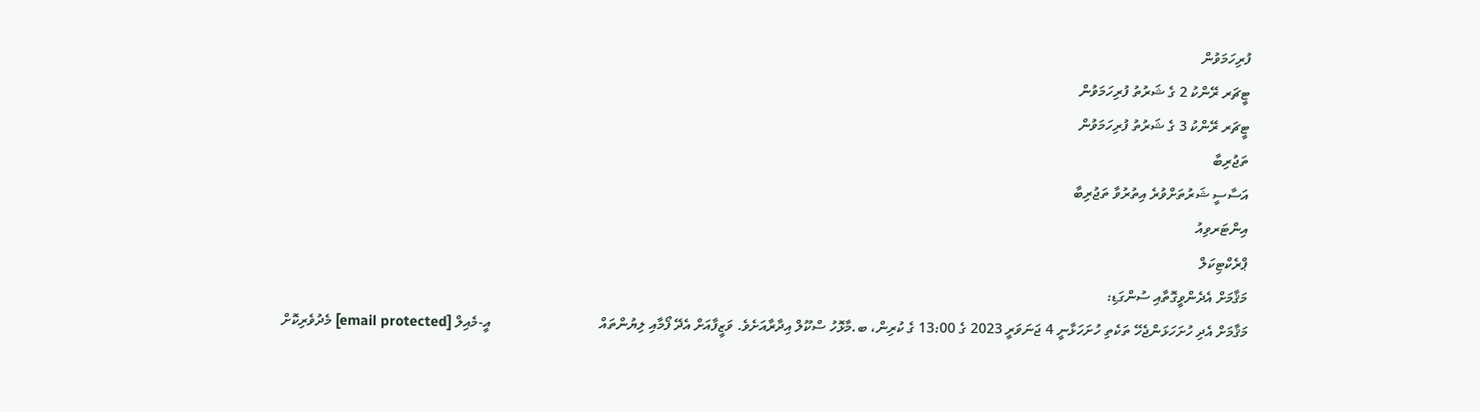ފުރިހަމަވުން
ޓީޗަރ ރޭންކު 2 ގެ ޝަރުތު ފުރިހަމަވުން
ޓީޗަރ ރޭންކު 3 ގެ ޝަރުތު ފުރިހަމަވުން
ތަޖުރިބާ
އަސާސީ ޝަރުތަށްވުރެ އިތުރުވާ ތަޖުރިބާ
އިންޓަރވިއު
ޕްރެކްޓިކަލް
މަޤާމަށް އެދެންވީގޮތާއި ސުންގަޑި:
މަޤާމަށް އެދި ހުށަހަޅަންޖެހޭ ތަކެތި ހުށަހަޅާނީ 4 ޖަނަވަރީ 2023 ގެ 13:00 ގެ ކުރިން، ބ.މާޅޮހު ސްކޫލް އިދާރާއަށެވެ. ވަޒީފާއަށް އެދޭ ފޯމާއި ލިޔުންތައް                              އީ-މެއިލް [email protected] މެދުވެރިކޮށް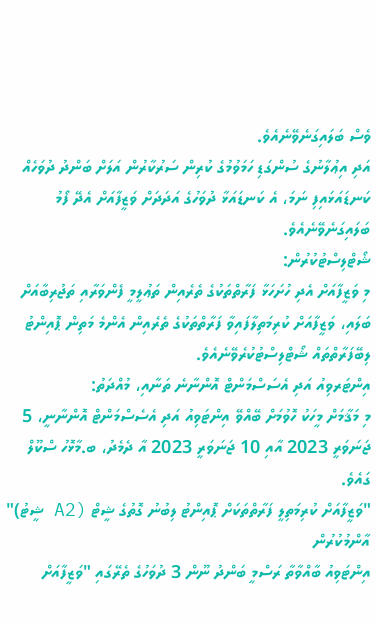ވެސް ބަލައިގަނެވޭނެއެވެ.
އަދި އިޢުލާނުގެ ސުންގަޑި ހަމަވުމުގެ ކުރިން ސަރުކާރުން އަލަށް ބަންދު ދުވަހެއް ކަނޑައަޅައިފި ނަމަ، އެ ކަނޑައަޅާ ދުވަހުގެ އަދަދަށް ވަޒީފާއަށް އެދޭ ފޯމު ބަލައިގަނެވޭނެއެވެ.
ޝޯޓްލިސްޓުކުރުން:
މި ވަޒީފާއަށް އެދި ހުށަހަޅާ ފަރާތްތަކުގެ ތެރެއިން ތަޢުލީމީ ފެންވަރާއި ތަޖުރިބާއަށް ބަލައި، ވަޒީފާއަށް ކުރިމަތިލާފައިވާ ފަރާތްތަކުގެ ތެރެއިން އެންމެ މަތިން ޕޮއިންޓު ލިބޭފަރާތްތައް ޝޯޓްލިސްޓުކުރެވޭނެއެވެ.
އިންޓަރވިއު އަދި އެސަސްމަންޓް އޮންނާނެ ތަނާއި، މުއްދަތު:
މި މަޤާމަށް މީހަކު ހޮވުމަށް ބޭއްވޭ އިންޓަވިއު އަދި އެސެސްމަންޓް އޮންނާނީ، 5 ޖަނަވަރީ 2023 އާއި 10 ޖަނަވަރީ 2023 އާ ދެމެދު، ބ.މާޅޮހު ސްކޫލް ގައެވެ.
"ވަޒީފާއަށް ކުރިމަތިލީ ފަރާތްތަކަށް ޕޮއިންޓު ލިބުނު ގޮތުގެ ޝީޓް (A2 ޝީޓު)" އާންމުކުރުން
އިންޓަވިއު ބާއްވާތާ ރަސްމީ ބަންދު ނޫން 3 ދުވަހުގެ ތެރޭގައި "ވަޒީފާއަށް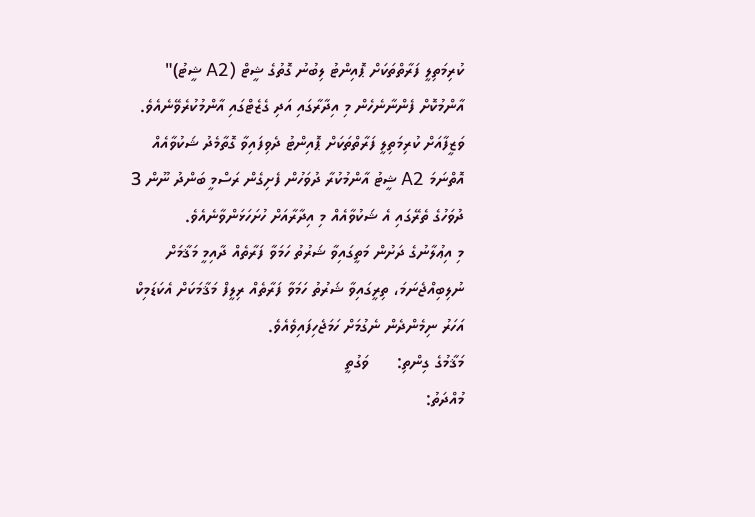ކުރިމަތިލީ ފަރާތްތަކަށް ޕޮއިންޓު ލިބުނު ގޮތުގެ ޝީޓް (A2 ޝީޓު)" އާންމުކޮށް ފެންނާނެހެން މި އިދާރާގައި އަދި ގެޒެޓްގައި އާންމުކުރެވޭނެއެވެ. ވަޒީފާއަށް ކުރިމަތިލީ ފަރާތްތަކަށް ޕޮއިންޓު ދެވިފައިވާ ގޮތާމެދު ޝަކުވާއެއް އޮތްނަމަ A2 ޝީޓު އާންމުކުރާ ދުވަހުން ފެށިގެން ރަސްމީ ބަންދު ނޫން 3 ދުވަހުގެ ތެރޭގައި އެ ޝަކުވާއެއް މި އިދާރާއަށް ހުށަހަޅަންވާނެއެވެ.
މި އިޢުލާނުގެ ދަށުން މަތީގައިވާ ޝަރުތު ހަމަވާ ފަރާތެއް ދާއިމީ މަޤާމަށް ނުލިބިއްޖެނަމަ، ތިރީގައިވާ ޝަރުތު ހަމަވާ ފަރާތެއް ރިލީފް މަޤާމަކަށް އެކަޑަމިކް އަހަރު ނިމެންދެން ނެގުމަށް ހަމަޖެހިފައިވެއެވެ.
މަޤާމުގެ ގިންތި:      ވަގުތީ
މުއްދަތު: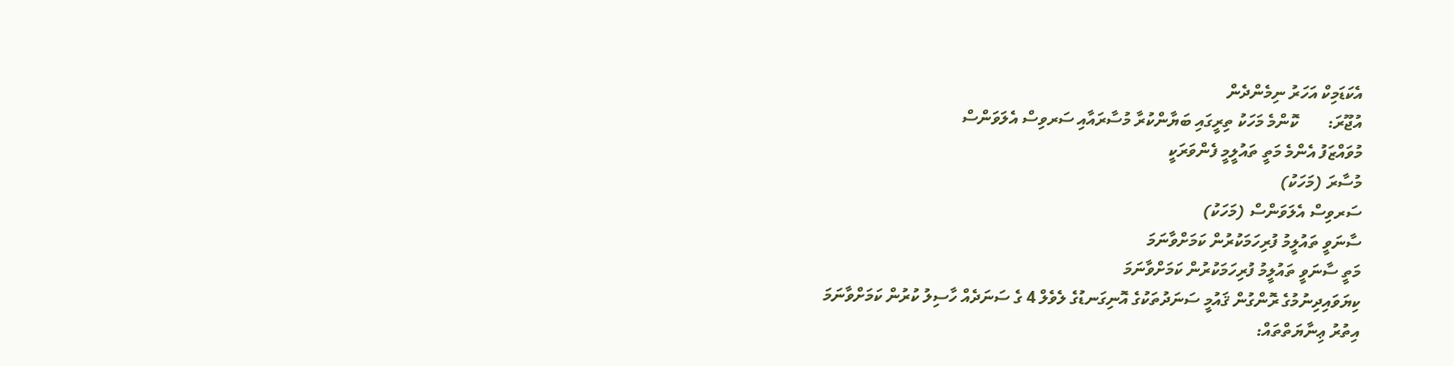އެކަޑަމިކް އަހަރު ނިމެންދެން
އުޖޫރަ:       ކޮންމެ މަހަކު ތިރީގައި ބަޔާންކުރާ މުސާރައާއި ސަރވިސް އެލަވަންސް
މުވައްޒަފު އެންމެ މަތީ ތައުލީމީ ފެންވަރަކީ
މުސާރަ (މަހަކު)
ސަރވިސް އެލަވަންސް (މަހަކު)
ސާނަވީ ތައުލީމު ފުރިހަމަކުރުން ކަމަށްވާނަމަ
މަތީ ސާނަވީ ތައުލީމު ފުރިހަމަކުރުން ކަމަށްވާނަމަ
ކިޔަވައިދިނުމުގެ ރޮންގުން ޤައުމީ ސަނަދުތަކުގެ އޮނިގަނޑުގެ ލެވެލް 4 ގެ ސަނަދެއް ހާސިލު ކުރުން ކަމަށްވާނަމަ
އިތުރު ޢިނާޔަތްތައް: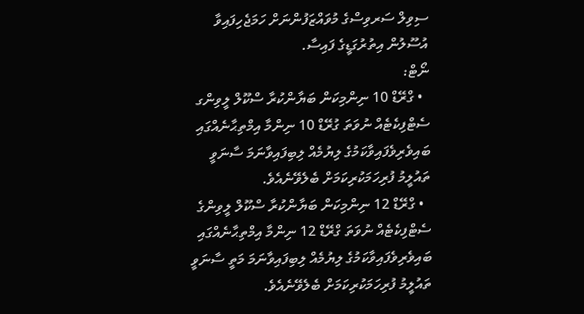ސިވިލް ސަރވިސްގެ މުވައްޒަފުންނަށް ހަމަޖެހިފައިވާ އުސޫލުން އިތުރުގަޑީގެ ފައިސާ.
ނޯޓް:
  • ގްރޭޑް 10 ނިންމިކަން ބަޔާންކުރާ ސްކޫލް ލީވިންގ ސެޓްފިކެޓެއް ނުވަތަ ގުރޭޑް 10 ނިންމާ އިމްތިޙާނެއްގައި ބައިވެރިވެފައިވާކަމުގެ ލިޔުމެއް ލިބިފައިވާނަމަ ސާނަވީ ތައުލީމު ފުރިހަމަކުރިކަމަށް ބެލެވޭނެއެވެ.
  • ގްރޭޑް 12 ނިންމިކަން ބަޔާންކުރާ ސްކޫލް ލީވިންގެ ސެޓްފިކެޓެއް ނުވަތަ ގްރޭޑް 12 ނިންމާ އިމްތިޙާނެއްގައި ބައިވެރިވެފައިވާކަމުގެ ލިޔުމެއް ލިބިފައިވާނަމަ މަތީ ސާނަވީ ތައުލީމު ފުރިހަމަކުރިކަމަށް ބެލެވޭނެއެވެ.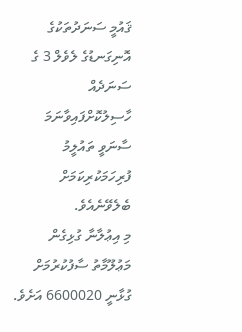ޤައުމީ ސަނަދުތަކުގެ އޮނިގަނޑުގެ ލެވެލް 3 ގެ ސަނަދެއް ހާސިލުކޮށްފައިވާނަމަ ސާނަވީ ތައުލީމު ފުރިހަމަކުރިކަމަށް ބެލެވޭނެއެވެ.
މި އިޢުލާނާ ގުޅިގެން މަޢުލޫމާތު ސާފުކުރުމަށް ގުޅާނީ 6600020 އަށެވެ.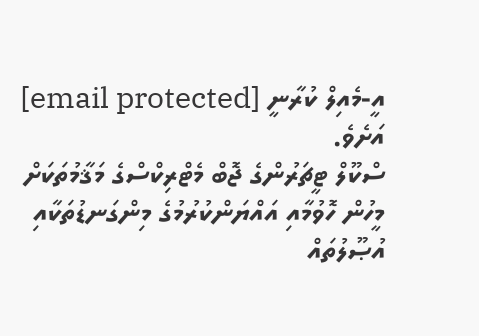އީ-މެއިލް ކުރާނީ [email protected] އަށެވެ.
ސްކޫލް ޓީޗަރުންގެ ޖޮބް މެޓްރިކްސްގެ މަޤާމުތަކަށް މީހުން ހޮވުމާއި އައްޔަންކުރުމުގެ މިންގަނޑުތަކާއި އުޞޫލުތައް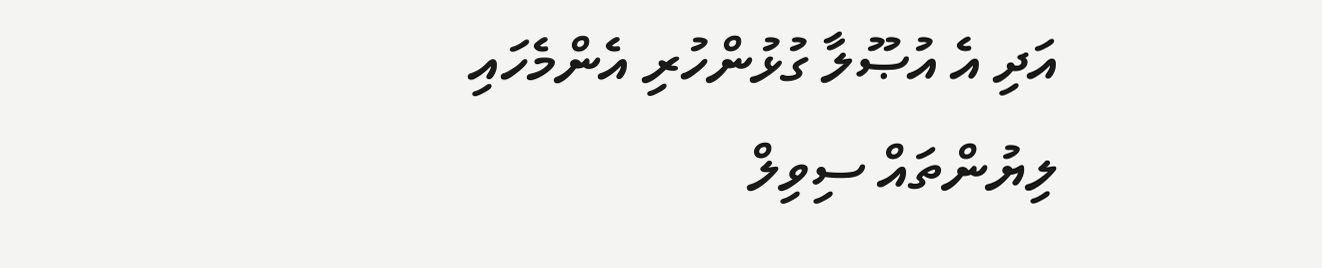އަދި އެ އުޞޫލާ ގުޅުންހުރި އެންމެހައި ލިޔުންތައް ސިވިލް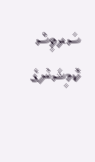ސަރވިސް ކޮމިޝަނުގެ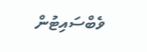ވެބްސައިޓުން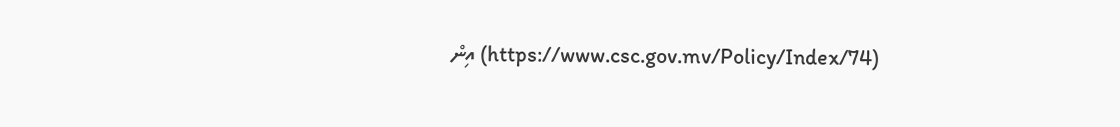(https://www.csc.gov.mv/Policy/Index/74) އިން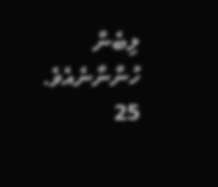ލިބެން ހުންނާނެއެވެ.
25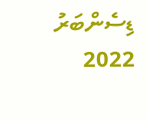ޑިސެންބަރު 2022